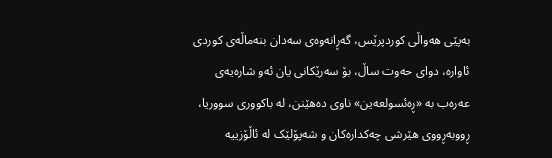بەپێی هەواڵی کوردپرێس، گەڕانەوەی سەدان بنەماڵەی کوردی ئاوارە، دوای حەوت ساڵ، بۆ سەرێکانی یان ئەو شارەیەی عەرەب بە «ڕەئسولعەین» ناوی دەهێنن، لە باکووری سووریا، ڕووبەڕووی هێرشی چەکدارەکان و شەپۆلێک لە ئاڵۆزییە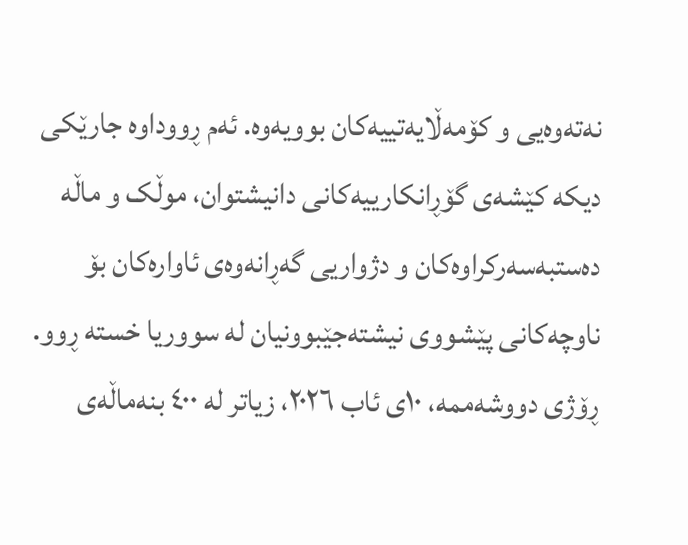نەتەوەیی و کۆمەڵایەتییەکان بوویەوە. ئەم ڕووداوە جارێکی دیکە کێشەی گۆڕانکارییەکانی دانیشتوان، موڵک و ماڵە دەستبەسەرکراوەکان و دژواریی گەڕانەوەی ئاوارەکان بۆ ناوچەکانی پێشووی نیشتەجێبوونیان لە سووریا خستە ڕوو.
ڕۆژی دووشەممە، ١٠ی ئاب ٢٠٢٦، زیاتر لە ٤٠٠ بنەماڵەی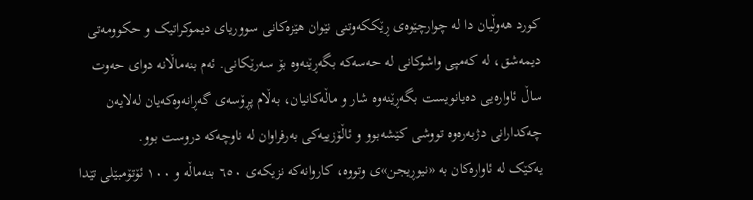کورد هەوڵیان دا لە چوارچێوەی ڕێککەوتنی نێوان هێزەکانی سووریای دیموکراتیک و حکوومەتی دیمەشق، لە کەمپی واشوکانی لە حەسەکە بگەڕێنەوە بۆ سەرێکانی. ئەم بنەماڵانە دوای حەوت ساڵ ئاوارەیی دەیانویست بگەڕێنەوە شار و ماڵەکانیان، بەڵام پڕۆسەی گەڕانەوەکەیان لەلایەن چەکدارانی دژبەرەوە تووشی کێشەبوو و ئاڵۆزییەکی بەرفراوان لە ناوچەکە دروست بوو.
یەکێک لە ئاوارەکان بە «نیوڕیجن»ی وتووە، کاروانەکە نزیکەی ٦٥٠ بنەماڵە و ١٠٠ ئۆتۆمبێلی تێدا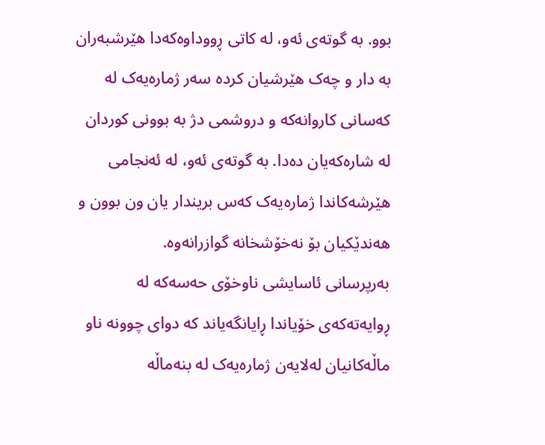بوو. بە گوتەی ئەو، لە کاتی ڕووداوەکەدا هێرشبەران بە دار و چەک هێرشیان کردە سەر ژمارەیەک لە کەسانی کاروانەکە و دروشمی دژ بە بوونی کوردان لە شارەکەیان دەدا. بە گوتەی ئەو، لە ئەنجامی هێرشەکاندا ژمارەیەک کەس بریندار یان ون بوون و هەندێکیان بۆ نەخۆشخانە گوازرانەوە.
بەرپرسانی ئاسایشی ناوخۆی حەسەکە لە ڕوایەتەکەی خۆیاندا ڕایانگەیاند کە دوای چوونە ناو ماڵەکانیان لەلایەن ژمارەیەک لە بنەماڵە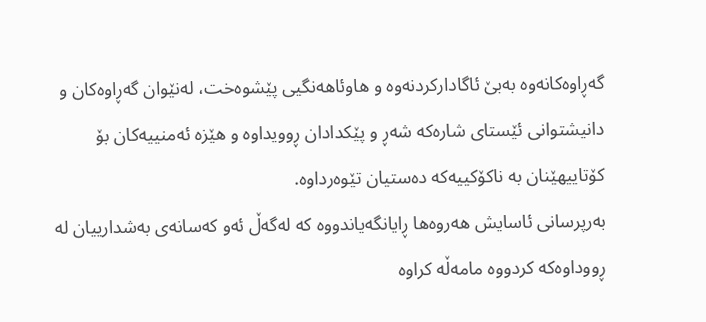گەڕاوەکانەوە بەبێ ئاگادارکردنەوە و هاوئاهەنگیی پێشوەخت، لەنێوان گەڕاوەکان و دانیشتوانی ئێستای شارەکە شەڕ و پێکدادان ڕوویداوە و هێزە ئەمنییەکان بۆ کۆتاییهێنان بە ناکۆکییەکە دەستیان تێوەرداوە.
بەرپرسانی ئاسایش هەروەها ڕایانگەیاندووە کە لەگەڵ ئەو کەسانەی بەشدارییان لە ڕووداوەکە کردووە مامەڵە کراوە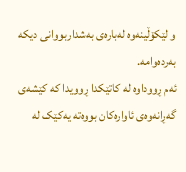و لێکۆڵینەوە لەبارەی بەشداربووانی دیکە بەردەوامە.
ئەم ڕووداوە لە کاتێکدا ڕوویدا کە کێشەی گەڕانەوەی ئاوارەکان بووەتە یەکێک لە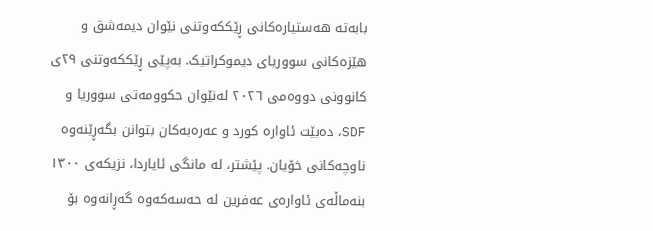بابەتە هەستیارەکانی ڕێککەوتنی نێوان دیمەشق و هێزەکانی سووریای دیموکراتیک. بەپێی ڕێککەوتنی ٢٩ی کانوونی دووەمی ٢٠٢٦ لەنێوان حکوومەتی سووریا و SDF، دەبێت ئاوارە کورد و عەرەبەکان بتوانن بگەڕێنەوە ناوچەکانی خۆیان. پێشتر، لە مانگی ئایاردا، نزیکەی ١٣٠٠ بنەماڵەی ئاوارەی عەفرین لە حەسەکەوە گەڕانەوە بۆ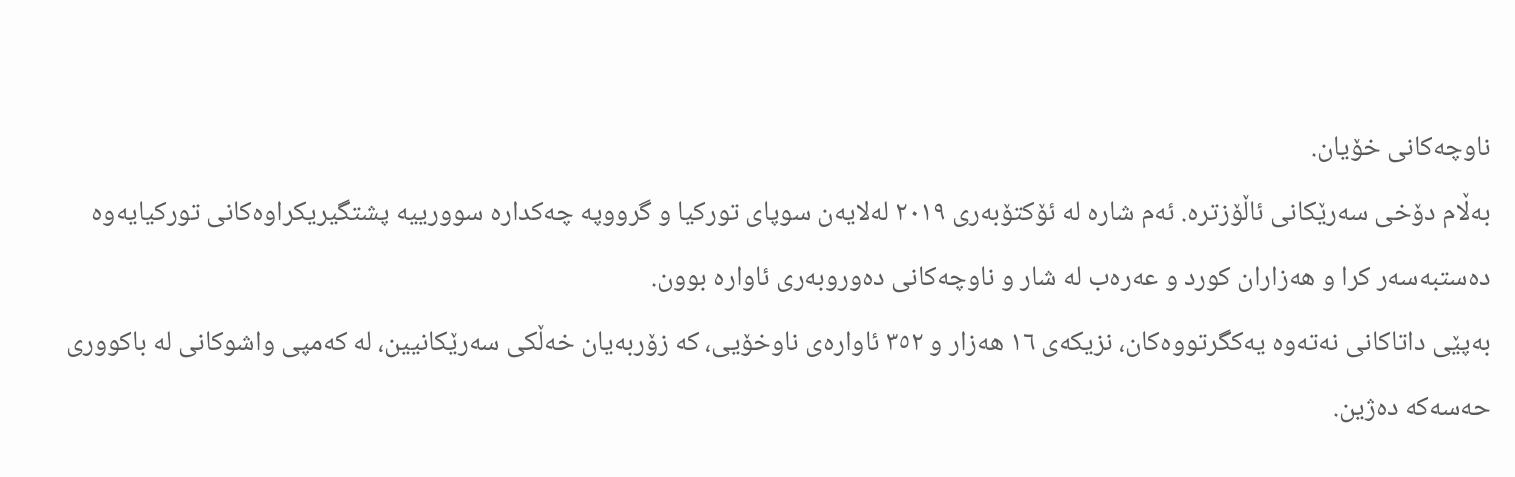ناوچەکانی خۆیان.
بەڵام دۆخی سەرێکانی ئاڵۆزترە. ئەم شارە لە ئۆکتۆبەری ٢٠١٩ لەلایەن سوپای تورکیا و گرووپە چەکدارە سوورییە پشتگیریکراوەکانی تورکیایەوە دەستبەسەر کرا و هەزاران کورد و عەرەب لە شار و ناوچەکانی دەوروبەری ئاوارە بوون.
بەپێی داتاکانی نەتەوە یەکگرتووەکان، نزیکەی ١٦ هەزار و ٣٥٢ ئاوارەی ناوخۆیی، کە زۆربەیان خەڵکی سەرێکانیین، لە کەمپی واشوکانی لە باکووری حەسەکە دەژین.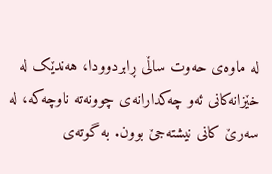لە ماوەی حەوت ساڵی ڕابردوودا، هەندێک لە خێزانەکانی ئەو چەکدارانەی چوونەتە ناوچەکە، لە سەرێ کانی نیشتەجێ بوون. بە گوتەی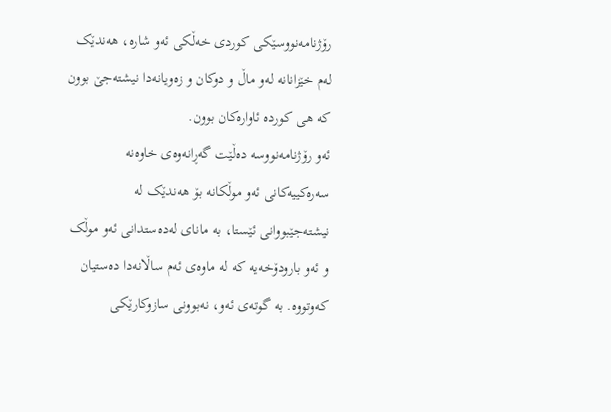رۆژنامەنووسێکی کوردی خەڵکی ئەو شارە، هەندێک لەم خێزانانە لەو ماڵ و دوکان و زەویانەدا نیشتەجێ بوون کە هی کوردە ئاوارەکان بوون.
ئەو رۆژنامەنووسە دەڵێت گەڕانەوەی خاوەنە سەرەکییەکانی ئەو موڵکانە بۆ هەندێک لە نیشتەجێبووانی ئێستا، بە مانای لەدەستدانی ئەو موڵک و ئەو بارودۆخەیە کە لە ماوەی ئەم ساڵانەدا دەستیان کەوتووە. بە گوتەی ئەو، نەبوونی سازوکارێکی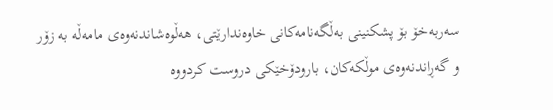سەربەخۆ بۆ پشکنینی بەڵگەنامەکانی خاوەندارێتی، هەڵوەشاندنەوەی مامەڵە بە زۆر و گەڕاندنەوەی موڵکەکان، بارودۆخێکی دروست کردووە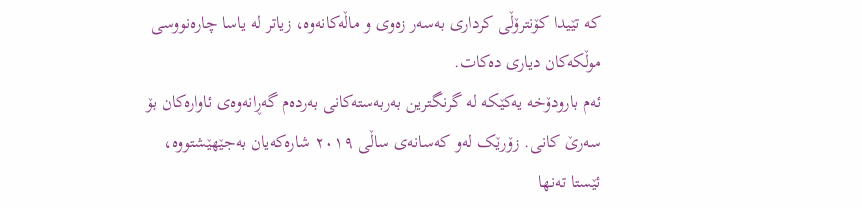کە تێیدا کۆنترۆڵی کرداری بەسەر زەوی و ماڵەکانەوە، زیاتر لە یاسا چارەنووسی موڵکەکان دیاری دەکات.
ئەم بارودۆخە یەکێکە لە گرنگترین بەربەستەکانی بەردەم گەڕانەوەی ئاوارەکان بۆ سەرێ کانی. زۆرێک لەو کەسانەی ساڵی ٢٠١٩ شارەکەیان بەجێهێشتووە، ئێستا تەنها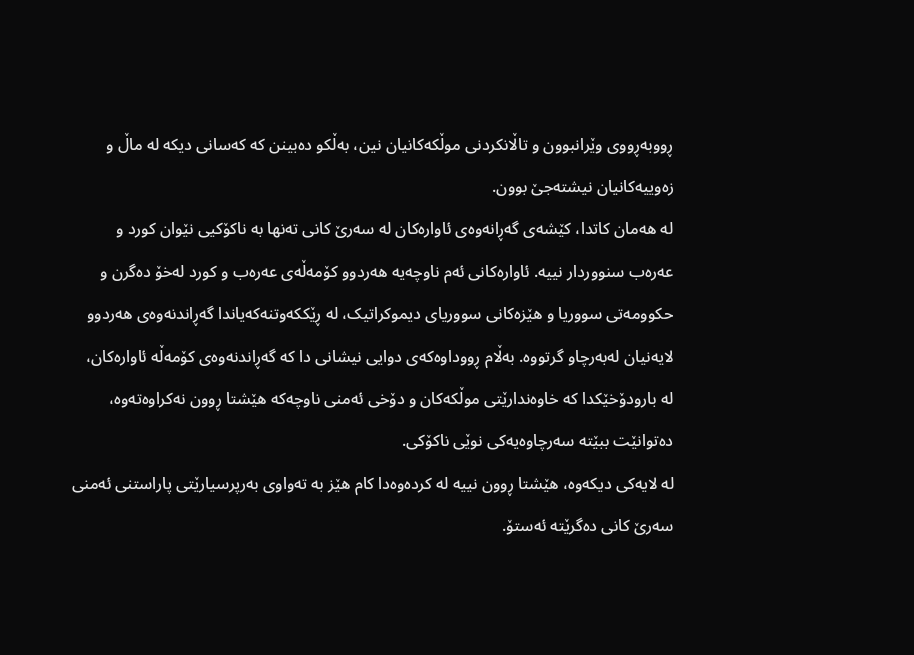ڕووبەڕووی وێرانبوون و تاڵانکردنی موڵکەکانیان نین، بەڵکو دەبینن کە کەسانی دیکە لە ماڵ و زەوییەکانیان نیشتەجێ بوون.
لە هەمان کاتدا، کێشەی گەڕانەوەی ئاوارەکان لە سەرێ کانی تەنها بە ناکۆکیی نێوان کورد و عەرەب سنووردار نییە. ئاوارەکانی ئەم ناوچەیە هەردوو کۆمەڵەی عەرەب و کورد لەخۆ دەگرن و حکوومەتی سووریا و هێزەکانی سووریای دیموکراتیک، لە ڕێککەوتنەکەیاندا گەڕاندنەوەی هەردوو لایەنیان لەبەرچاو گرتووە. بەڵام ڕووداوەکەی دوایی نیشانی دا کە گەڕاندنەوەی کۆمەڵە ئاوارەکان، لە بارودۆخێکدا کە خاوەندارێتی موڵکەکان و دۆخی ئەمنی ناوچەکە هێشتا ڕوون نەکراوەتەوە، دەتوانێت ببێتە سەرچاوەیەکی نوێی ناکۆکی.
لە لایەکی دیکەوە، هێشتا ڕوون نییە لە کردەوەدا کام هێز بە تەواوی بەرپرسیارێتی پاراستنی ئەمنی سەرێ کانی دەگرێتە ئەستۆ.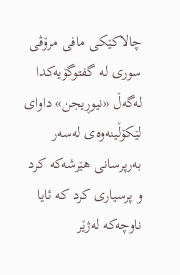چالاکێکی مافی مرۆڤی سوری لە گفتوگۆیەکدا لەگەڵ «نیوڕیجن» داوای لێکۆڵینەوەی لەسەر بەرپرسانی هێرشەکە کرد و پرسیاری کرد کە ئایا ناوچەکە لەژێر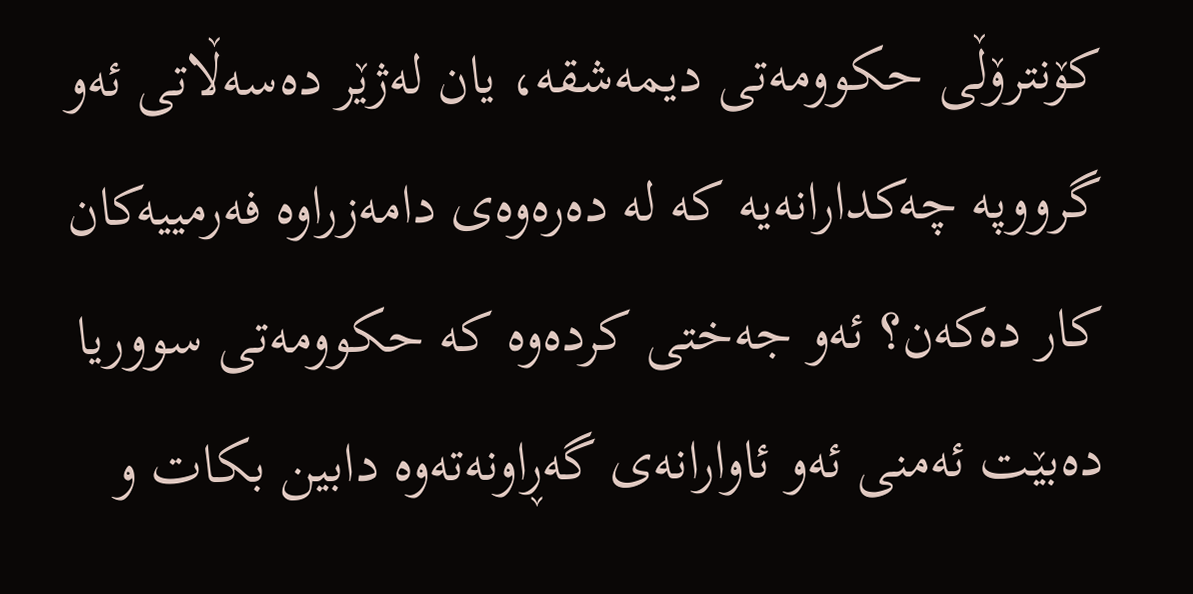کۆنترۆڵی حکوومەتی دیمەشقە، یان لەژێر دەسەڵاتی ئەو گرووپە چەکدارانەیە کە لە دەرەوەی دامەزراوە فەرمییەکان کار دەکەن؟ ئەو جەختی کردەوە کە حکوومەتی سووریا دەبێت ئەمنی ئەو ئاوارانەی گەڕاونەتەوە دابین بکات و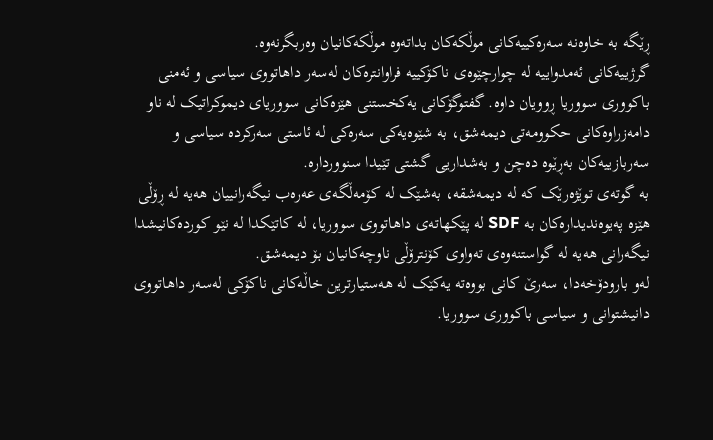ڕێگە بە خاوەنە سەرەکییەکانی موڵکەکان بداتەوە موڵکەکانیان وەربگرنەوە.
گرژییەکانی ئەمدواییە لە چوارچێوەی ناکۆکییە فراوانترەکان لەسەر داهاتووی سیاسی و ئەمنی باکووری سووریا ڕوویان داوە. گفتوگۆکانی یەکخستنی هێزەکانی سووریای دیموکراتیک لە ناو دامەزراوەکانی حکوومەتی دیمەشق، بە شێوەیەکی سەرەکی لە ئاستی سەرکردە سیاسی و سەربازییەکان بەڕێوە دەچن و بەشداریی گشتی تێیدا سنووردارە.
بە گوتەی توێژەرێک کە لە دیمەشقە، بەشێک لە کۆمەڵگەی عەرەب نیگەرانییان هەیە لە ڕۆڵی هێزە پەیوەندیدارەکان بە SDF لە پێکهاتەی داهاتووی سووریا، لە کاتێکدا لە نێو کوردەکانیشدا نیگەرانی هەیە لە گواستنەوەی تەواوی کۆنترۆڵی ناوچەکانیان بۆ دیمەشق.
لەو بارودۆخەدا، سەرێ کانی بووەتە یەکێک لە هەستیارترین خاڵەکانی ناکۆکی لەسەر داهاتووی دانیشتوانی و سیاسی باکووری سووریا.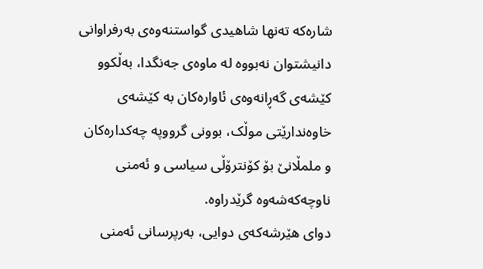شارەکە تەنها شاهیدی گواستنەوەی بەرفراوانی دانیشتوان نەبووە لە ماوەی جەنگدا، بەڵکوو کێشەی گەڕانەوەی ئاوارەکان بە کێشەی خاوەندارێتی موڵک، بوونی گرووپە چەکدارەکان و ملمڵانێ بۆ کۆنترۆڵی سیاسی و ئەمنی ناوچەکەشەوە گرێدراوە.
دوای هێرشەکەی دوایی، بەرپرسانی ئەمنی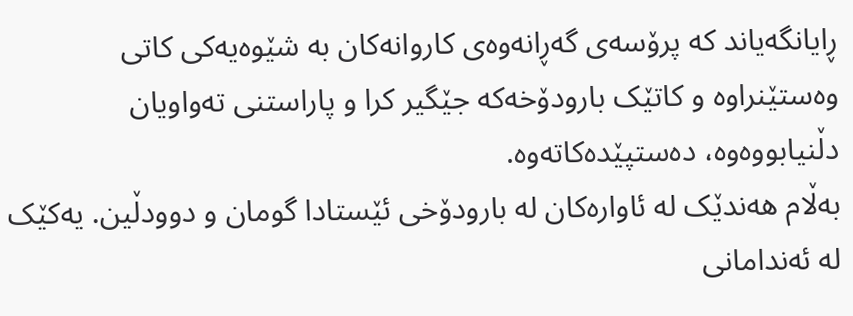ڕایانگەیاند کە پرۆسەی گەڕانەوەی کاروانەکان بە شێوەیەکی کاتی وەستێنراوە و کاتێک بارودۆخەکە جێگیر کرا و پاراستنی تەواویان دڵنیابووەوە، دەستپێدەکاتەوە.
بەڵام هەندێک لە ئاوارەکان لە بارودۆخی ئێستادا گومان و دوودڵین. یەکێک لە ئەندامانی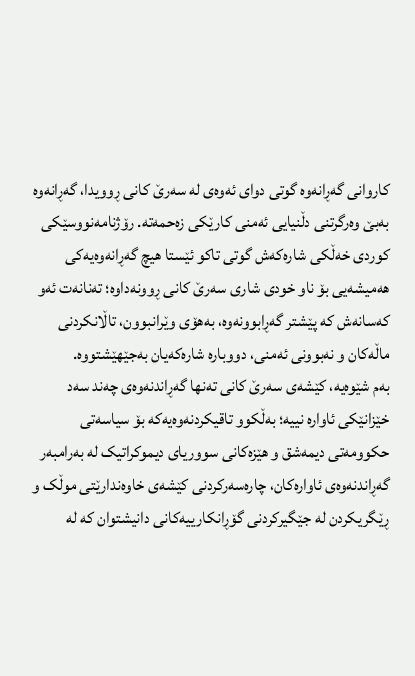کاروانی گەڕانەوە گوتی دوای ئەوەی لە سەرێ کانی ڕوویدا، گەڕانەوە بەبێ وەرگرتنی دڵنیایی ئەمنی کارێکی زەحمەتە. رۆژنامەنووسێکی کوردی خەڵکی شارەکەش گوتی تاکو ئێستا هیچ گەڕانەوەیەکی هەمیشەیی بۆ ناو خودی شاری سەرێ کانی ڕوونەداوە؛ تەنانەت ئەو کەسانەش کە پێشتر گەڕابوونەوە، بەهۆی وێرانبوون، تاڵانکردنی ماڵەکان و نەبوونی ئەمنی، دووبارە شارەکەیان بەجێهێشتووە.
بەم شێوەیە، کێشەی سەرێ کانی تەنها گەڕاندنەوەی چەند سەد خێزانێکی ئاوارە نییە؛ بەڵکوو تاقیکردنەوەیەکە بۆ سیاسەتی حکوومەتی دیمەشق و هێزەکانی سووریای دیموکراتیک لە بەرامبەر گەڕاندنەوەی ئاوارەکان، چارەسەرکردنی کێشەی خاوەندارێتی موڵک و ڕێگریکردن لە جێگیرکردنی گۆڕانکارییەکانی دانیشتوان کە لە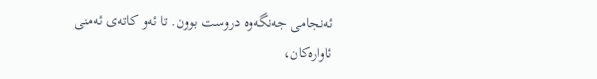ئەنجامی جەنگەوە دروست بوون. تا ئەو کاتەی ئەمنی ئاوارەکان،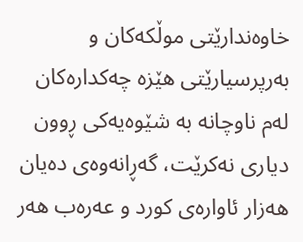خاوەندارێتی موڵکەکان و بەرپرسیارێتی هێزە چەکدارەکان لەم ناوچانە بە شێوەیەکی ڕوون دیاری نەکرێت، گەڕانەوەی دەیان هەزار ئاوارەی کورد و عەرەب هەر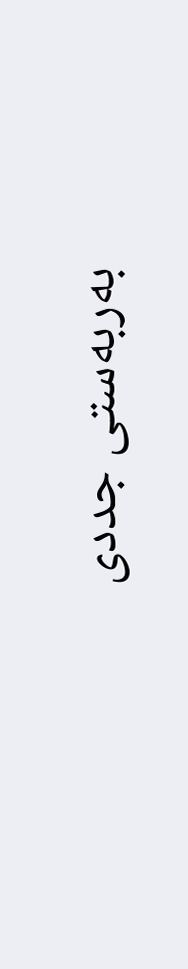بەربەستی جددی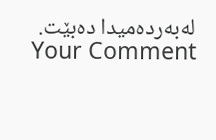لەبەردەمیدا دەبێت.
Your Comment